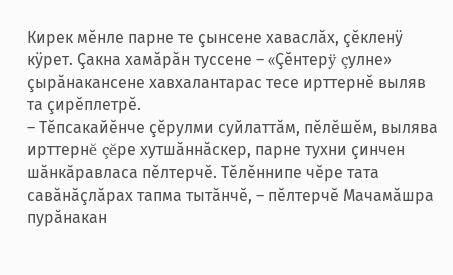Кирек мĕнле парне те çынсене хаваслăх, çĕкленÿ кÿрет. Çакна хамăрăн туссене – «Çĕнтерÿ çулне» çырăнакансене хавхалантарас тесе ирттернĕ выляв та çирĕплетрĕ.
– Тĕпсакайĕнче çĕрулми суйлаттăм, пĕлĕшĕм, вылява ирттернĕ çĕре хутшăннăскер, парне тухни çинчен шăнкăравласа пĕлтерчĕ. Тĕлĕннипе чĕре тата савăнăçлăрах тапма тытăнчĕ, – пĕлтерчĕ Мачамăшра пурăнакан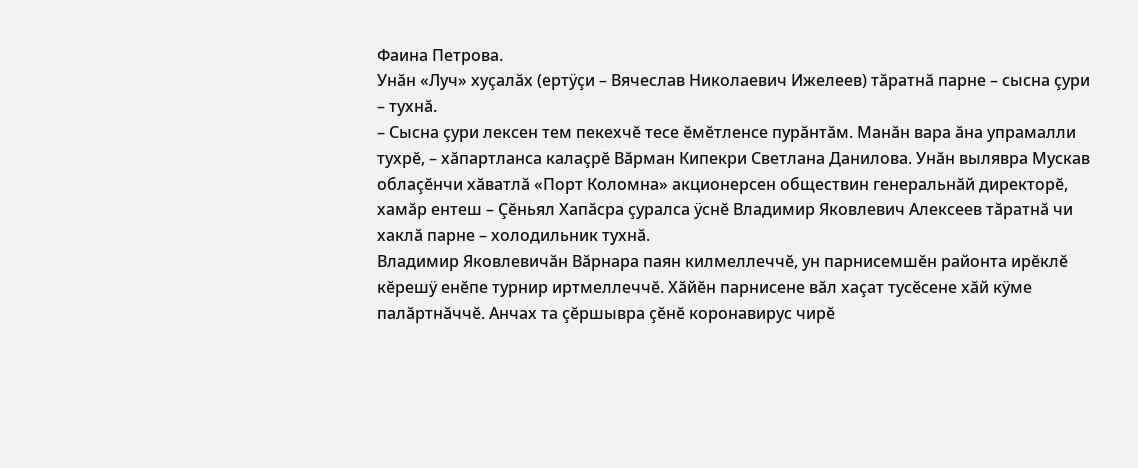Фаина Петрова.
Унăн «Луч» хуçалăх (ертÿçи – Вячеслав Николаевич Ижелеев) тăратнă парне – сысна çури – тухнă.
– Сысна çури лексен тем пекехчĕ тесе ĕмĕтленсе пурăнтăм. Манăн вара ăна упрамалли тухрĕ, – хăпартланса калаçрĕ Вăрман Кипекри Светлана Данилова. Унăн вылявра Мускав облаçĕнчи хăватлă «Порт Коломна» акционерсен обществин генеральнăй директорĕ, хамăр ентеш – Çĕньял Хапăсра çуралса ÿснĕ Владимир Яковлевич Алексеев тăратнă чи хаклă парне – холодильник тухнă.
Владимир Яковлевичăн Вăрнара паян килмеллеччĕ, ун парнисемшĕн районта ирĕклĕ кĕрешÿ енĕпе турнир иртмеллеччĕ. Хăйĕн парнисене вăл хаçат тусĕсене хăй кÿме палăртнăччĕ. Анчах та çĕршывра çĕнĕ коронавирус чирĕ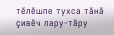тĕлĕшпе тухса тăнă çивĕч лару-тăру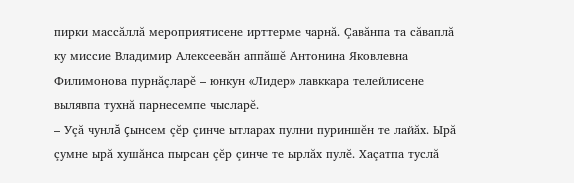пирки массăллă мероприятисене ирттерме чарнă. Çавăнпа та сăваплă ку миссие Владимир Алексеевăн аппăшĕ Антонина Яковлевна Филимонова пурнăçларĕ – юнкун «Лидер» лавккара телейлисене вылявпа тухнă парнесемпе чысларĕ.
– Уçă чунлă çынсем çĕр çинче ытларах пулни пуриншĕн те лайăх. Ырă çумне ырă хушăнса пырсан çĕр çинче те ырлăх пулĕ. Хаçатпа туслă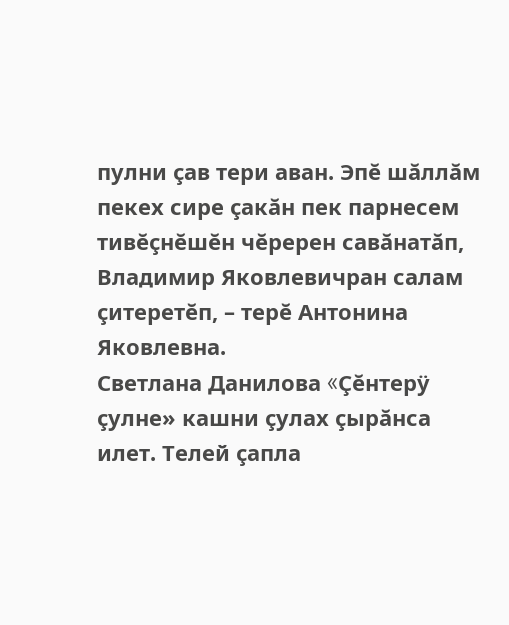пулни çав тери аван. Эпĕ шăллăм пекех сире çакăн пек парнесем тивĕçнĕшĕн чĕререн савăнатăп, Владимир Яковлевичран салам çитеретĕп, – терĕ Антонина Яковлевна.
Светлана Данилова «Çĕнтерÿ çулне» кашни çулах çырăнса илет. Телей çапла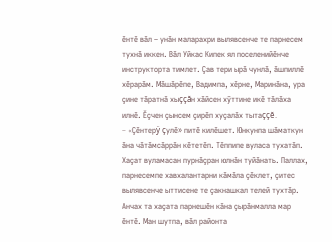ĕнтĕ вăл – унăн маларахри вылявсенче те парнесем тухнă иккен. Вăл Уйкас Кипек ял поселенийĕнче инструкторта тимлет. Çав тери ырă чунлă, ăшпиллĕ хĕрарăм. Мăшăрĕпе, Вадимпа, хĕрне, Маринăна, ура çине тăратнă хыççăн хăйсен хÿттине икĕ тăлăха илнĕ. Ĕçчен çынсем çирĕп хуçалăх тытаççĕ.
– «Çĕнтерÿ çулĕ» питĕ килĕшет. Юнкунпа шăматкун ăна чăтăмсăррăн кĕтетĕп. Тĕппипе вуласа тухатăп. Хаçат вуламасан пурнăçран юлнăн туйăнать. Паллах, парнесемпе хавхалантарни кăмăла çĕклет, çитес вылявсенче ыттисене те çакнашкал телей тухтăр. Анчах та хаçата парнешĕн кăна çырăнмалла мар ĕнтĕ. Ман шутпа, вăл районта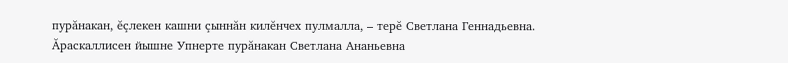пурăнакан, ĕçлекен кашни çыннăн килĕнчех пулмалла, – терĕ Светлана Геннадьевна.
Ăраскаллисен йышне Упнерте пурăнакан Светлана Ананьевна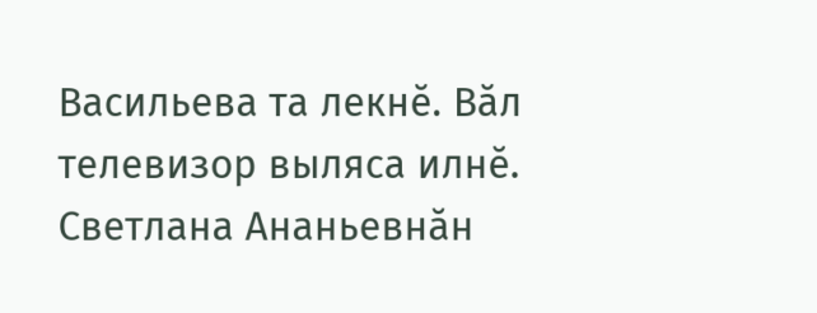Васильева та лекнĕ. Вăл телевизор выляса илнĕ. Светлана Ананьевнăн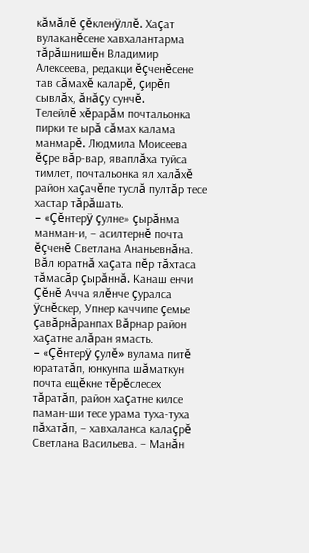кăмăлĕ çĕкленÿллĕ. Хаçат вулаканĕсене хавхалантарма тăрăшнишĕн Владимир Алексеева, редакци ĕçченĕсене тав сăмахĕ каларĕ, çирĕп сывлăх, ăнăçу сунчĕ.
Телейлĕ хĕрарăм почтальонка пирки те ырă сăмах калама манмарĕ. Людмила Моисеева ĕçре вăр-вар, яваплăха туйса тимлет, почтальонка ял халăхĕ район хаçачĕпе туслă пултăр тесе хастар тăрăшать.
– «Çĕнтерÿ çулне» çырăнма манман-и, – асилтернĕ почта ĕçченĕ Светлана Ананьевнăна. Вăл юратнă хаçата пĕр тăхтаса тăмасăр çырăннă. Канаш енчи Çĕнĕ Ачча ялĕнче çуралса ÿснĕскер, Упнер каччипе çемье çавăрнăранпах Вăрнар район хаçатне алăран ямасть.
– «Çĕнтерÿ çулĕ» вулама питĕ юрататăп, юнкунпа шăматкун почта ещĕкне тĕрĕслесех тăратăп, район хаçатне килсе паман-ши тесе урама туха-туха пăхатăп, – хавхаланса калаçрĕ Светлана Васильева. – Манăн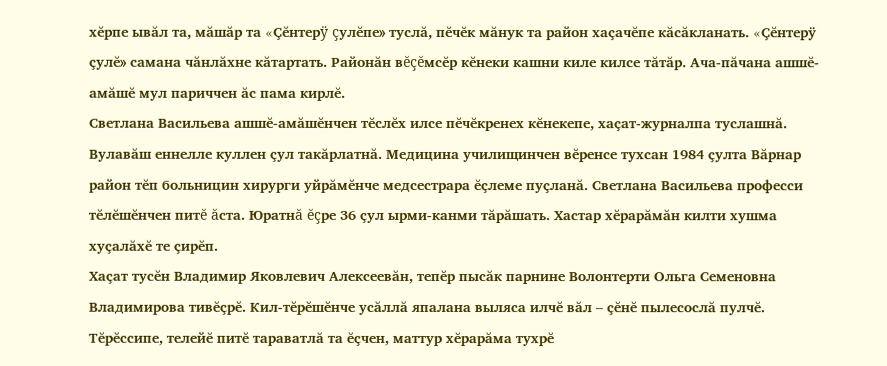хĕрпе ывăл та, мăшăр та «Çĕнтерÿ çулĕпе» туслă, пĕчĕк мăнук та район хаçачĕпе кăсăкланать. «Çĕнтерÿ çулĕ» самана чăнлăхне кăтартать. Районăн вĕçĕмсĕр кĕнеки кашни киле килсе тăтăр. Ача-пăчана ашшĕ-амăшĕ мул париччен ăс пама кирлĕ.
Светлана Васильева ашшĕ-амăшĕнчен тĕслĕх илсе пĕчĕкренех кĕнекепе, хаçат-журналпа туслашнă. Вулавăш еннелле куллен çул такăрлатнă. Медицина училищинчен вĕренсе тухсан 1984 çулта Вăрнар район тĕп больницин хирурги уйрăмĕнче медсестрара ĕçлеме пуçланă. Светлана Васильева професси тĕлĕшĕнчен питĕ ăста. Юратнă ĕçре 36 çул ырми-канми тăрăшать. Хастар хĕрарăмăн килти хушма хуçалăхĕ те çирĕп.
Хаçат тусĕн Владимир Яковлевич Алексеевăн, тепĕр пысăк парнине Волонтерти Ольга Семеновна Владимирова тивĕçрĕ. Кил-тĕрĕшĕнче усăллă япалана выляса илчĕ вăл – çĕнĕ пылесослă пулчĕ. Тĕрĕссипе, телейĕ питĕ тараватлă та ĕçчен, маттур хĕрарăма тухрĕ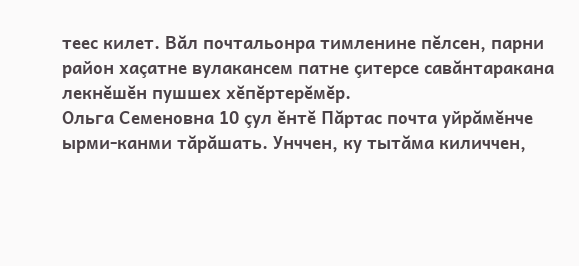теес килет. Вăл почтальонра тимленине пĕлсен, парни район хаçатне вулакансем патне çитерсе савăнтаракана лекнĕшĕн пушшех хĕпĕртерĕмĕр.
Ольга Семеновна 10 çул ĕнтĕ Пăртас почта уйрăмĕнче ырми-канми тăрăшать. Унччен, ку тытăма киличчен,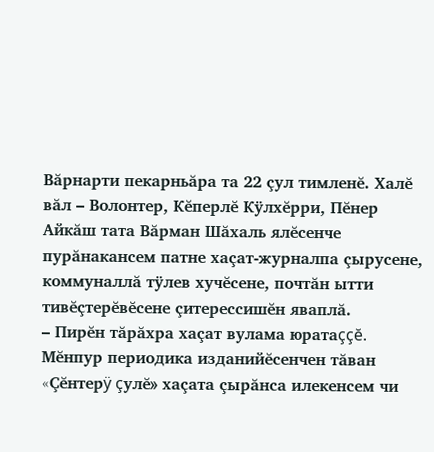Вăрнарти пекарньăра та 22 çул тимленĕ. Халĕ вăл – Волонтер, Кĕперлĕ Кÿлхĕрри, Пĕнер Айкăш тата Вăрман Шăхаль ялĕсенче пурăнакансем патне хаçат-журналпа çырусене, коммуналлă тÿлев хучĕсене, почтăн ытти тивĕçтерĕвĕсене çитерессишĕн яваплă.
– Пирĕн тăрăхра хаçат вулама юратаççĕ. Мĕнпур периодика изданийĕсенчен тăван «Çĕнтерÿ çулĕ» хаçата çырăнса илекенсем чи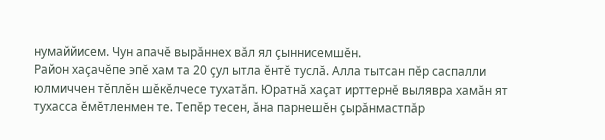нумаййисем. Чун апачĕ вырăннех вăл ял çыннисемшĕн.
Район хаçачĕпе эпĕ хам та 20 çул ытла ĕнтĕ туслă. Алла тытсан пĕр саспалли юлмиччен тĕплĕн шĕкĕлчесе тухатăп. Юратнă хаçат ирттернĕ вылявра хамăн ят тухасса ĕмĕтленмен те. Тепĕр тесен, ăна парнешĕн çырăнмастпăр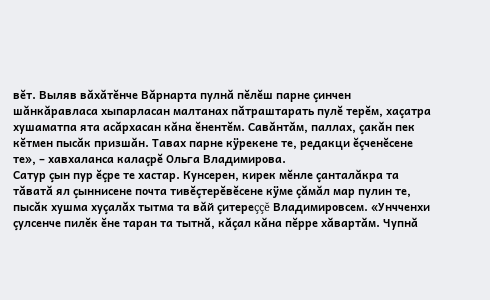вĕт. Выляв вăхăтĕнче Вăрнарта пулнă пĕлĕш парне çинчен шăнкăравласа хыпарласан малтанах пăтраштарать пулĕ терĕм, хаçатра хушаматпа ята асăрхасан кăна ĕнентĕм. Савăнтăм, паллах, çакăн пек кĕтмен пысăк призшăн. Тавах парне кÿрекене те, редакци ĕçченĕсене те», – хавхаланса калаçрĕ Ольга Владимирова.
Сатур çын пур ĕçре те хастар. Кунсерен, кирек мĕнле çанталăкра та тăватă ял çыннисене почта тивĕçтерĕвĕсене кÿме çăмăл мар пулин те, пысăк хушма хуçалăх тытма та вăй çитереççĕ Владимировсем. «Унчченхи çулсенче пилĕк ĕне таран та тытнă, кăçал кăна пĕрре хăвартăм. Чупнă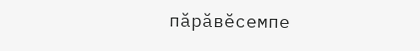пăрăвĕсемпе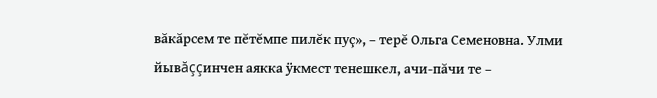вăкăрсем те пĕтĕмпе пилĕк пуç», – терĕ Ольга Семеновна. Улми йывăççинчен аякка ÿкмест тенешкел, ачи-пăчи те –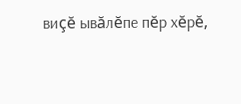виçĕ ывăлĕпе пĕр хĕрĕ,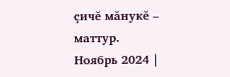çичĕ мăнукĕ – маттур.
Ноябрь 2024 |